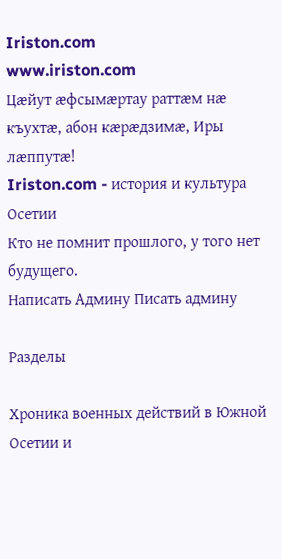Iriston.com
www.iriston.com
Цæйут æфсымæртау раттæм нæ къухтæ, абон кæрæдзимæ, Иры лæппутæ!
Iriston.com - история и культура Осетии
Кто не помнит прошлого, у того нет будущего.
Написать Админу Писать админу

Разделы

Хроника военных действий в Южной Осетии и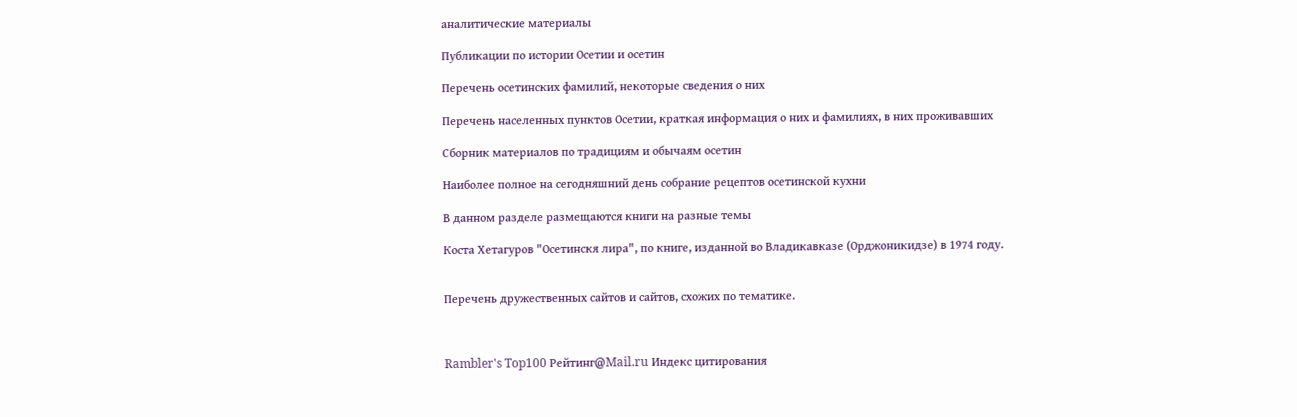аналитические материалы

Публикации по истории Осетии и осетин

Перечень осетинских фамилий, некоторые сведения о них

Перечень населенных пунктов Осетии, краткая информация о них и фамилиях, в них проживавших

Сборник материалов по традициям и обычаям осетин

Наиболее полное на сегодняшний день собрание рецептов осетинской кухни

В данном разделе размещаются книги на разные темы

Коста Хетагуров "Осетинскя лира", по книге, изданной во Владикавказе (Орджоникидзе) в 1974 году.


Перечень дружественных сайтов и сайтов, схожих по тематике.



Rambler's Top100 Рейтинг@Mail.ru Индекс цитирования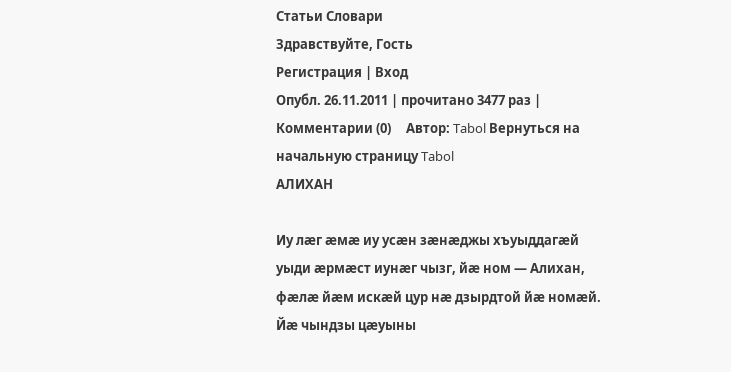Статьи Словари
Здравствуйте, Гость
Регистрация | Вход
Опубл. 26.11.2011 | прочитано 3477 раз |  Комментарии (0)     Автор: Tabol Вернуться на начальную страницу Tabol
АЛИХАН

Иу лæг æмæ иу усæн зæнæджы хъуыддагæй уыди æрмæст иунæг чызг, йæ ном — Алихан, фæлæ йæм искæй цур нæ дзырдтой йæ номæй. Йæ чындзы цæуыны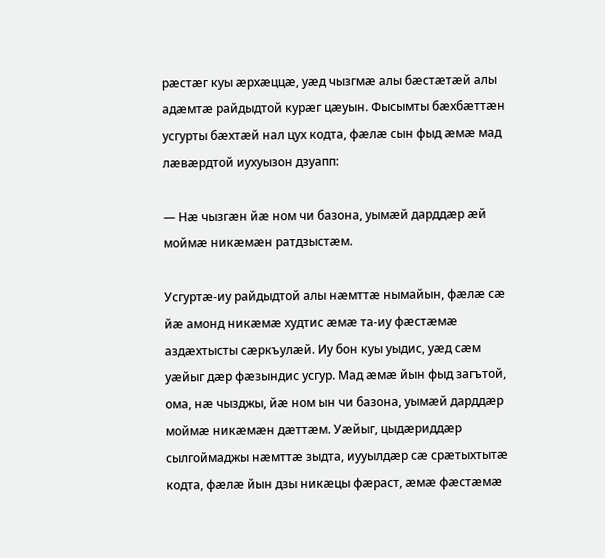рæстæг куы æрхæццæ, уæд чызгмæ алы бæстæтæй алы адæмтæ райдыдтой курæг цæуын. Фысымты бæхбæттæн усгурты бæхтæй нал цух кодта, фæлæ сын фыд æмæ мад лæвæрдтой иухуызон дзуапп:

— Нæ чызгæн йæ ном чи базона, уымæй дарддæр æй моймæ никæмæн ратдзыстæм.

Усгуртæ-иу райдыдтой алы нæмттæ нымайын, фæлæ сæ йæ амонд никæмæ худтис æмæ та-иу фæстæмæ аздæхтысты сæркъулæй. Иу бон куы уыдис, уæд сæм уæйыг дæр фæзындис усгур. Мад æмæ йын фыд загътой, ома, нæ чызджы, йæ ном ын чи базона, уымæй дарддæр моймæ никæмæн дæттæм. Уæйыг, цыдæриддæр сылгоймаджы нæмттæ зыдта, иууылдæр сæ срæтыхтытæ кодта, фæлæ йын дзы никæцы фæраст, æмæ фæстæмæ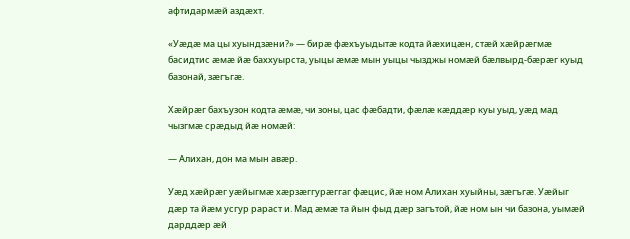афтидармæй аздæхт.

«Уæдæ ма цы хуындзæни?» — бирæ фæхъуыдытæ кодта йæхицæн, стæй хæйрæгмæ басидтис æмæ йæ баххуырста, уыцы æмæ мын уыцы чызджы номæй бæлвырд-бæрæг куыд базонай, зæгъгæ.

Хæйрæг бахъузон кодта æмæ, чи зоны, цас фæбадти, фæлæ кæддæр куы уыд, уæд мад чызгмæ срæдыд йæ номæй:

— Алихан, дон ма мын авæр.

Уæд хæйрæг уæйыгмæ хæрзæггурæггаг фæцис, йæ ном Алихан хуыйны, зæгъгæ. Уæйыг дæр та йæм усгур рараст и. Мад æмæ та йын фыд дæр загътой, йæ ном ын чи базона, уымæй дарддæр æй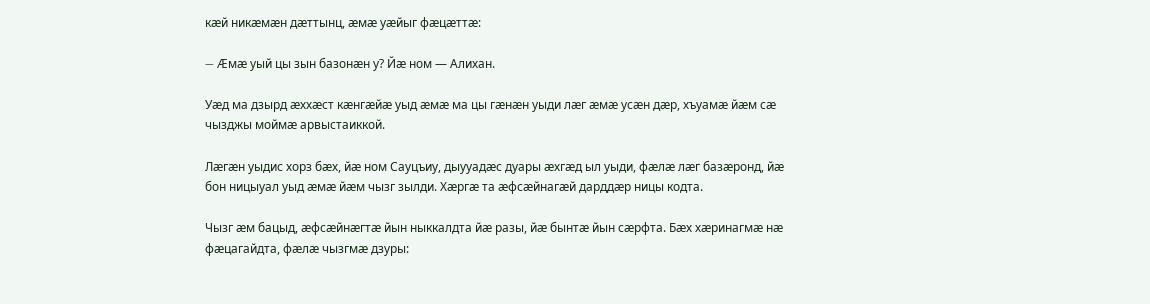кæй никæмæн дæттынц, æмæ уæйыг фæцæттæ:

— Æмæ уый цы зын базонæн у? Йæ ном — Алихан.

Уæд ма дзырд æххæст кæнгæйæ уыд æмæ ма цы гæнæн уыди лæг æмæ усæн дæр, хъуамæ йæм сæ чызджы моймæ арвыстаиккой.

Лæгæн уыдис хорз бæх, йæ ном Сауцъиу, дыууадæс дуары æхгæд ыл уыди, фæлæ лæг базæронд, йæ бон ницыуал уыд æмæ йæм чызг зылди. Хæргæ та æфсæйнагæй дарддæр ницы кодта.

Чызг æм бацыд, æфсæйнæгтæ йын ныккалдта йæ разы, йæ бынтæ йын сæрфта. Бæх хæринагмæ нæ фæцагайдта, фæлæ чызгмæ дзуры: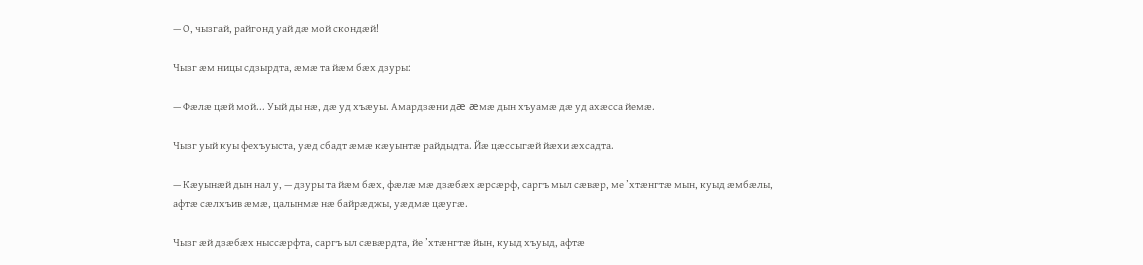— О, чызгай, райгонд уай дæ мой скондæй!

Чызг æм ницы сдзырдта, æмæ та йæм бæх дзуры:

— Фæлæ цæй мой... Уый ды нæ, дæ уд хъæуы. Амардзæни дæ æмæ дын хъуамæ дæ уд ахæсса йемæ.

Чызг уый куы фехъуыста, уæд сбадт æмæ кæуынтæ райдыдта. Йæ цæссыгæй йæхи æхсадта.

— Кæуынæй дын нал у, — дзуры та йæм бæх, фæлæ мæ дзæбæх æрсæрф, саргъ мыл сæвæр, ме ’хтæнгтæ мын, куыд æмбæлы, афтæ сæлхъив æмæ, цалынмæ нæ байрæджы, уæдмæ цæугæ.

Чызг æй дзæбæх ныссæрфта, саргъ ыл сæвæрдта, йе ’хтæнгтæ йын, куыд хъуыд, афтæ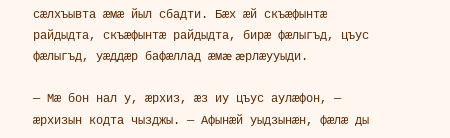сæлхъывта æмæ йыл сбадти. Бæх æй скъæфынтæ райдыдта, скъæфынтæ райдыдта, бирæ фæлыгъд, цъус фæлыгъд, уæддæр бафæллад æмæ æрлæууыди.

— Мæ бон нал у, æрхиз, æз иу цъус аулæфон, — æрхизын кодта чызджы. — Афынæй уыдзынæн, фæлæ ды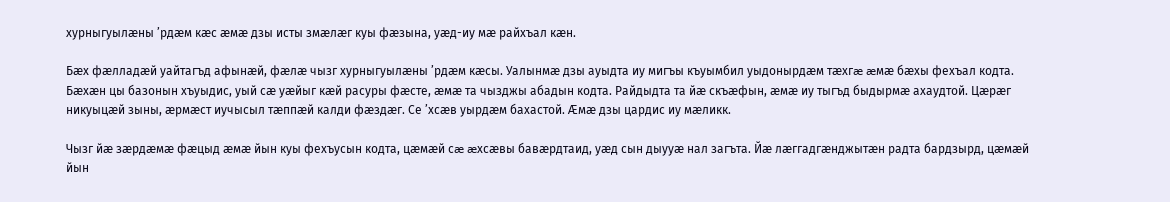хурныгуылæны ’рдæм кæс æмæ дзы исты змæлæг куы фæзына, уæд-иу мæ райхъал кæн.

Бæх фæлладæй уайтагъд афынæй, фæлæ чызг хурныгуылæны ’рдæм кæсы. Уалынмæ дзы ауыдта иу мигъы къуымбил уыдонырдæм тæхгæ æмæ бæхы фехъал кодта. Бæхæн цы базонын хъуыдис, уый сæ уæйыг кæй расуры фæсте, æмæ та чызджы абадын кодта. Райдыдта та йæ скъæфын, æмæ иу тыгъд быдырмæ ахаудтой. Цæрæг никуыцæй зыны, æрмæст иучысыл тæппæй калди фæздæг. Се ’хсæв уырдæм бахастой. Æмæ дзы цардис иу мæликк.

Чызг йæ зæрдæмæ фæцыд æмæ йын куы фехъусын кодта, цæмæй сæ æхсæвы бавæрдтаид, уæд сын дыууæ нал загъта. Йæ лæггадгæнджытæн радта бардзырд, цæмæй йын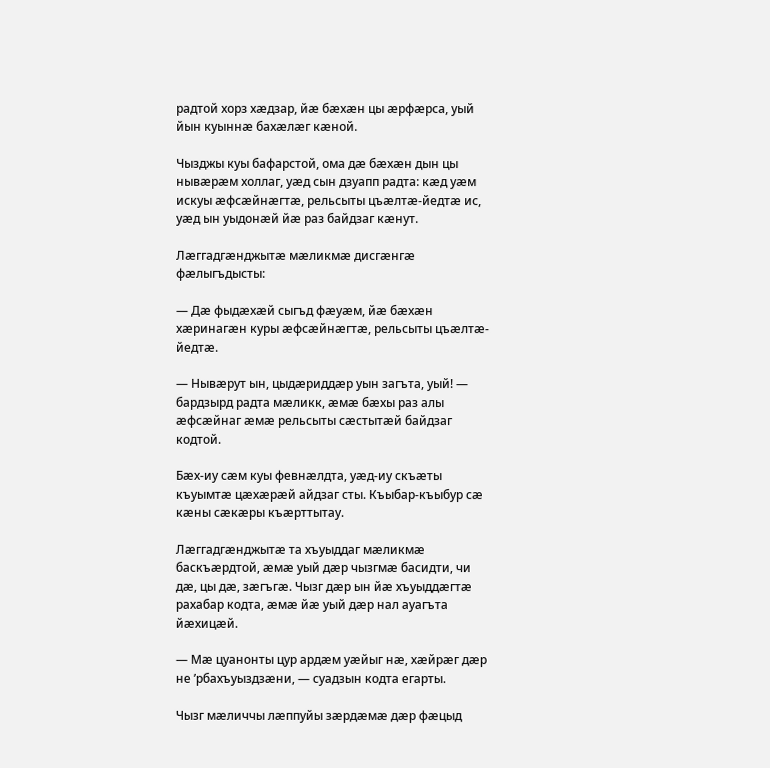радтой хорз хæдзар, йæ бæхæн цы æрфæрса, уый йын куыннæ бахæлæг кæной.

Чызджы куы бафарстой, ома дæ бæхæн дын цы нывæрæм холлаг, уæд сын дзуапп радта: кæд уæм искуы æфсæйнæгтæ, рельсыты цъæлтæ-йедтæ ис, уæд ын уыдонæй йæ раз байдзаг кæнут.

Лæггадгæнджытæ мæликмæ дисгæнгæ фæлыгъдысты:

— Дæ фыдæхæй сыгъд фæуæм, йæ бæхæн хæринагæн куры æфсæйнæгтæ, рельсыты цъæлтæ-йедтæ.

— Нывæрут ын, цыдæриддæр уын загъта, уый! — бардзырд радта мæликк, æмæ бæхы раз алы æфсæйнаг æмæ рельсыты сæстытæй байдзаг кодтой.

Бæх-иу сæм куы февнæлдта, уæд-иу скъæты къуымтæ цæхæрæй айдзаг сты. Къыбар-къыбур сæ кæны сæкæры къæрттытау.

Лæггадгæнджытæ та хъуыддаг мæликмæ баскъæрдтой, æмæ уый дæр чызгмæ басидти, чи дæ, цы дæ, зæгъгæ. Чызг дæр ын йæ хъуыддæгтæ рахабар кодта, æмæ йæ уый дæр нал ауагъта йæхицæй.

— Мæ цуанонты цур ардæм уæйыг нæ, хæйрæг дæр не ’рбахъуыздзæни, — суадзын кодта егарты.

Чызг мæличчы лæппуйы зæрдæмæ дæр фæцыд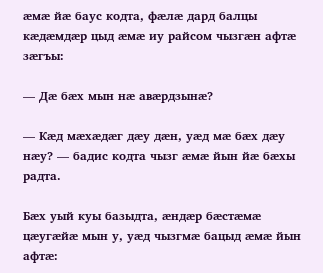æмæ йæ баус кодта, фæлæ дард балцы кæдæмдæр цыд æмæ иу райсом чызгæн афтæ зæгъы:

— Дæ бæх мын нæ авæрдзынæ?

— Кæд мæхæдæг дæу дæн, уæд мæ бæх дæу нæу? — бадис кодта чызг æмæ йын йæ бæхы радта.

Бæх уый куы базыдта, æндæр бæстæмæ цæугæйæ мын у, уæд чызгмæ бацыд æмæ йын афтæ: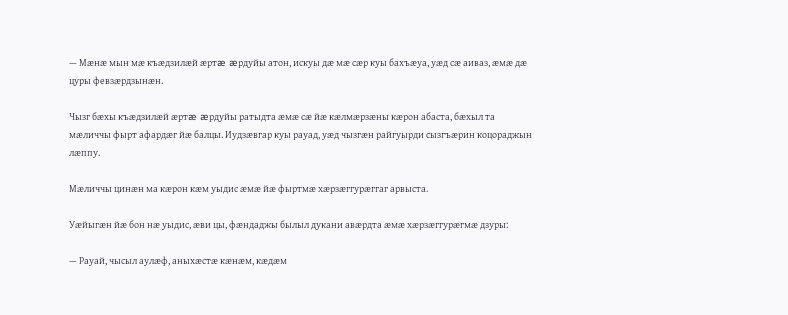— Мæнæ мын мæ къæдзилæй æртæ æрдуйы атон, искуы дæ мæ сæр куы бахъæуа, уæд сæ аиваз, æмæ дæ цуры февзæрдзынæн.

Чызг бæхы къæдзилæй æртæ æрдуйы ратыдта æмæ сæ йæ кæлмæрзæны кæрон абаста, бæхыл та мæличчы фырт афардæг йæ балцы. Иудзæвгар куы рауад, уæд чызгæн райгуырди сызгъæрин коцораджын лæппу.

Мæличчы цинæн ма кæрон кæм уыдис æмæ йæ фыртмæ хæрзæггурæггаг арвыста.

Уæйыгæн йæ бон нæ уыдис, æви цы, фæндаджы былыл дукани авæрдта æмæ хæрзæггурæгмæ дзуры:

— Рауай, чысыл аулæф, аныхæстæ кæнæм, кæдæм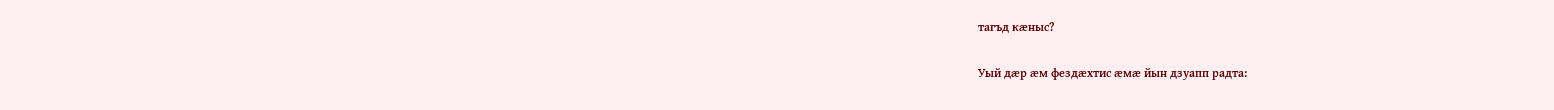тагъд кæныс?

Уый дæр æм фездæхтис æмæ йын дзуапп радта: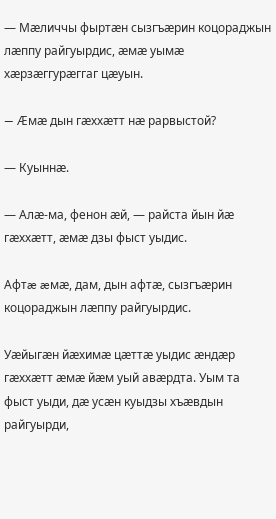— Мæличчы фыртæн сызгъæрин коцораджын лæппу райгуырдис, æмæ уымæ хæрзæггурæггаг цæуын.

— Æмæ дын гæххæтт нæ рарвыстой?

— Куыннæ.

— Алæ-ма, фенон æй, — райста йын йæ гæххæтт, æмæ дзы фыст уыдис.

Афтæ æмæ, дам, дын афтæ, сызгъæрин коцораджын лæппу райгуырдис.

Уæйыгæн йæхимæ цæттæ уыдис æндæр гæххæтт æмæ йæм уый авæрдта. Уым та фыст уыди, дæ усæн куыдзы хъæвдын райгуырди,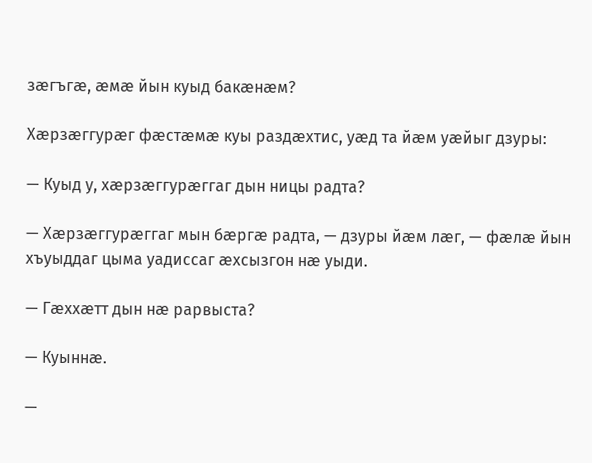зæгъгæ, æмæ йын куыд бакæнæм?

Хæрзæггурæг фæстæмæ куы раздæхтис, уæд та йæм уæйыг дзуры:

— Куыд у, хæрзæггурæггаг дын ницы радта?

— Хæрзæггурæггаг мын бæргæ радта, — дзуры йæм лæг, — фæлæ йын хъуыддаг цыма уадиссаг æхсызгон нæ уыди.

— Гæххæтт дын нæ рарвыста?

— Куыннæ.

—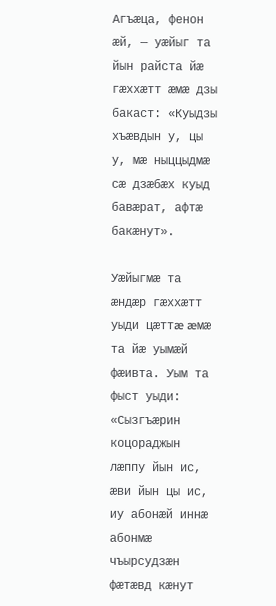Агъæца, фенон æй, — уæйыг та йын райста йæ гæххæтт æмæ дзы бакаст: «Куыдзы хъæвдын у, цы у, мæ ныццыдмæ сæ дзæбæх куыд бавæрат, афтæ бакæнут».

Уæйыгмæ та æндæр гæххæтт уыди цæттæ æмæ та йæ уымæй фæивта. Уым та фыст уыди: «Сызгъæрин коцораджын лæппу йын ис, æви йын цы ис, иу абонæй иннæ абонмæ чъырсудзæн фæтæвд кæнут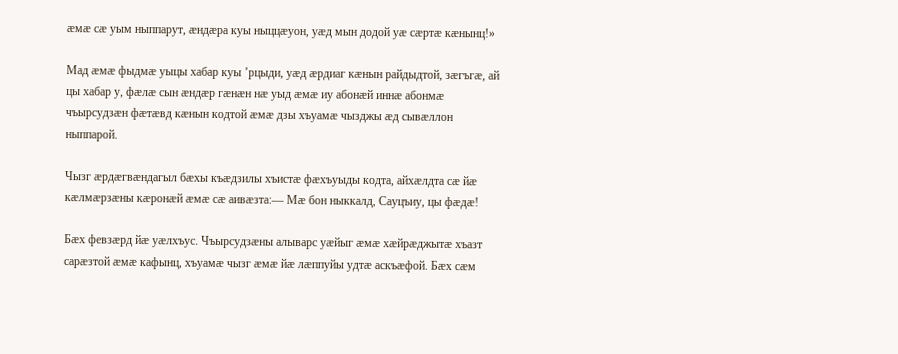æмæ сæ уым ныппарут, æндæра куы ныццæуон, уæд мын додой уæ сæртæ кæнынц!»

Мад æмæ фыдмæ уыцы хабар куы ’рцыди, уæд æрдиаг кæнын райдыдтой, зæгъгæ, ай цы хабар у, фæлæ сын æндæр гæнæн нæ уыд æмæ иу абонæй иннæ абонмæ чъырсудзæн фæтæвд кæнын кодтой æмæ дзы хъуамæ чызджы æд сывæллон ныппарой.

Чызг æрдæгвæндагыл бæхы къæдзилы хъистæ фæхъуыды кодта, айхæлдта сæ йæ кæлмæрзæны кæронæй æмæ сæ аивæзта:— Мæ бон ныккалд, Сауцъиу, цы фæдæ!

Бæх февзæрд йæ уæлхъус. Чъырсудзæны алыварс уæйыг æмæ хæйрæджытæ хъазт сарæзтой æмæ кафынц, хъуамæ чызг æмæ йæ лæппуйы удтæ аскъæфой. Бæх сæм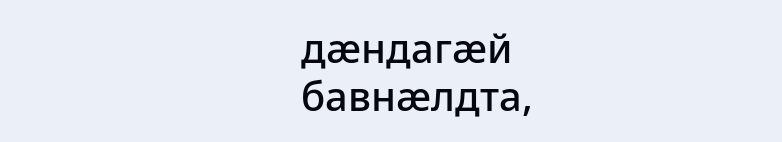дæндагæй бавнæлдта,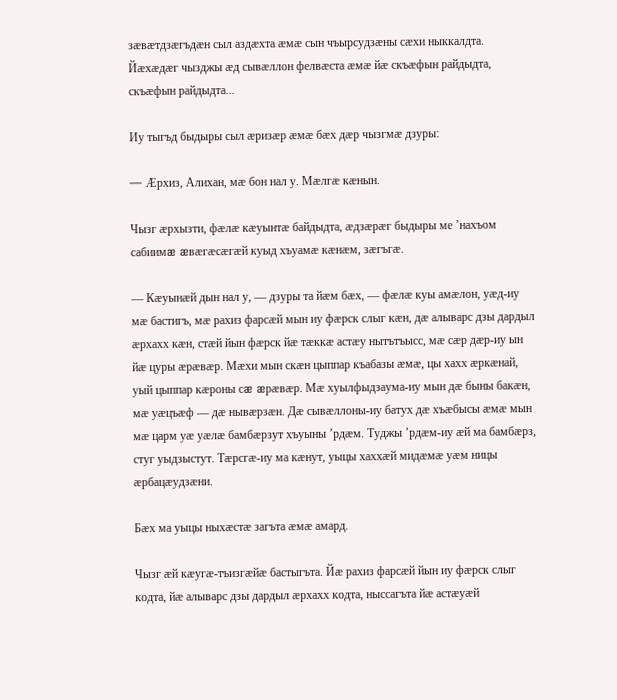зæвæтдзæгъдæн сыл аздæхта æмæ сын чъырсудзæны сæхи ныккалдта. Йæхæдæг чызджы æд сывæллон фелвæста æмæ йæ скъæфын райдыдта, скъæфын райдыдта...

Иу тыгъд быдыры сыл æризæр æмæ бæх дæр чызгмæ дзуры:

— Æрхиз, Алихан, мæ бон нал у. Мæлгæ кæнын.

Чызг æрхызти, фæлæ кæуынтæ байдыдта, æдзæрæг быдыры ме ’нахъом сабиимæ æвæгæсæгæй куыд хъуамæ кæнæм, зæгъгæ.

— Кæуынæй дын нал у, — дзуры та йæм бæх, — фæлæ куы амæлон, уæд-иу мæ бастигъ, мæ рахиз фарсæй мын иу фæрск слыг кæн, дæ алыварс дзы дардыл æрхахх кæн, стæй йын фæрск йæ тæккæ астæу нытътъысс, мæ сæр дæр-иу ын йæ цуры æрæвæр. Мæхи мын скæн цыппар къабазы æмæ, цы хахх æркæнай, уый цыппар кæроны сæ æрæвæр. Мæ хуылфыдзаума-иу мын дæ быны бакæн, мæ уæцъæф — дæ нывæрзæн. Дæ сывæллоны-иу батух дæ хъæбысы æмæ мын мæ царм уæ уæлæ бамбæрзут хъуыны ’рдæм. Туджы ’рдæм-иу æй ма бамбæрз, стуг уыдзыстут. Тæрсгæ-иу ма кæнут, уыцы хаххæй мидæмæ уæм ницы æрбацæудзæни.

Бæх ма уыцы ныхæстæ загъта æмæ амард.

Чызг æй кæугæ-тъизгæйæ бастыгъта. Йæ рахиз фарсæй йын иу фæрск слыг кодта, йæ алыварс дзы дардыл æрхахх кодта, ныссагъта йæ астæуæй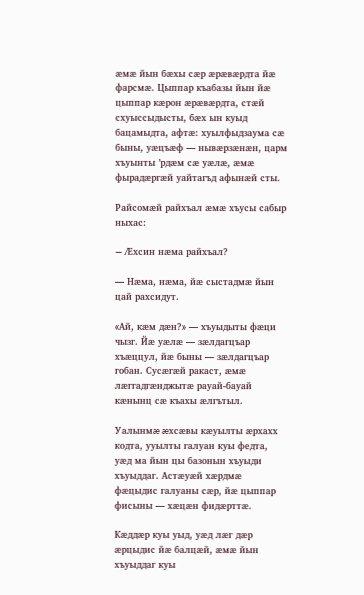æмæ йын бæхы сæр æрæвæрдта йæ фарсмæ. Цыппар къабазы йын йæ цыппар кæрон æрæвæрдта, стæй схуыссыдысты, бæх ын куыд бацамыдта, афтæ: хуылфыдзаума сæ быны, уæцъæф — нывæрзæнæн, царм хъуынты ’рдæм сæ уæлæ, æмæ фырадæргæй уайтагъд афынæй сты.

Райсомæй райхъал æмæ хъусы сабыр ныхас:

— Æхсин нæма райхъал?

— Нæма, нæма, йæ сыстадмæ йын цай рахсидут.

«Ай, кæм дæн?» — хъуыдыты фæци чызг. Йæ уæлæ — зæлдагцъар хъæццул, йæ быны — зæлдагцъар гобан. Сусæгæй ракаст, æмæ лæггадгæнджытæ рауай-бауай кæнынц сæ къахы æлгътыл.

Уалынмæ æхсæвы кæуылты æрхахх кодта, ууылты галуан куы федта, уæд ма йын цы базонын хъуыди хъуыддаг. Астæуæй хæрдмæ фæцыдис галуаны сæр, йæ цыппар фисыны — хæцæн фидæрттæ.

Кæддæр куы уыд, уæд лæг дæр æрцыдис йæ балцæй, æмæ йын хъуыддаг куы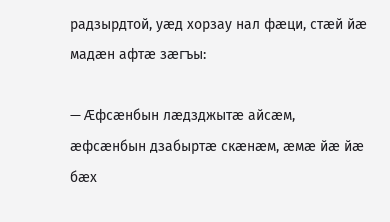радзырдтой, уæд хорзау нал фæци, стæй йæ мадæн афтæ зæгъы:

— Æфсæнбын лæдзджытæ айсæм, æфсæнбын дзабыртæ скæнæм, æмæ йæ йæ бæх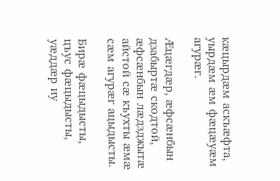кæцырдæм аскъæфта, уырдæм æм фæцæуæм агурæг.

Æцæгдæр, æфсæнбын дзабыртæ скодтой, æфсæнбын лæдзджытæ айстой сæ къухты æмæ сæм агурæг ацыдысты.

Бирæ фæцыдысты, цъус фæцыдысты, уæддæр иу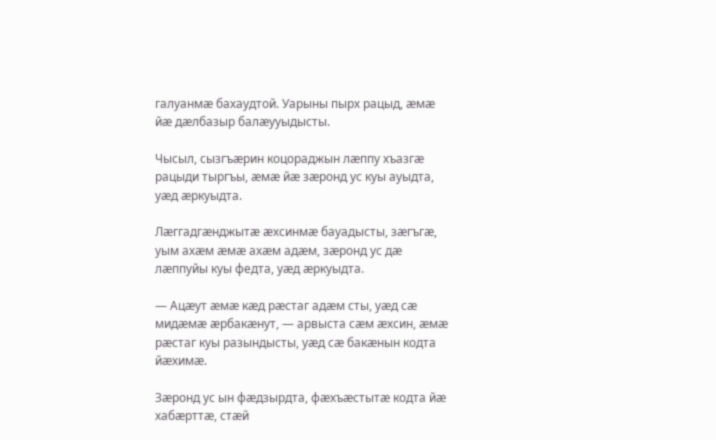галуанмæ бахаудтой. Уарыны пырх рацыд, æмæ йæ дæлбазыр балæууыдысты.

Чысыл, сызгъæрин коцораджын лæппу хъазгæ рацыди тыргъы, æмæ йæ зæронд ус куы ауыдта, уæд æркуыдта.

Лæггадгæнджытæ æхсинмæ бауадысты, зæгъгæ, уым ахæм æмæ ахæм адæм, зæронд ус дæ лæппуйы куы федта, уæд æркуыдта.

— Ацæут æмæ кæд рæстаг адæм сты, уæд сæ мидæмæ æрбакæнут, — арвыста сæм æхсин, æмæ рæстаг куы разындысты, уæд сæ бакæнын кодта йæхимæ.

Зæронд ус ын фæдзырдта, фæхъæстытæ кодта йæ хабæрттæ, стæй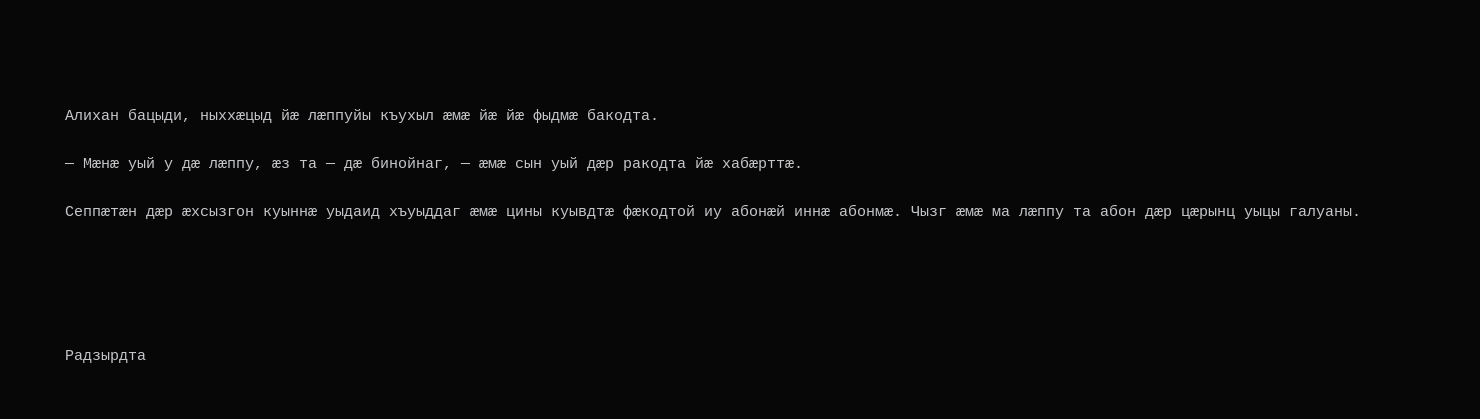Алихан бацыди, ныххæцыд йæ лæппуйы къухыл æмæ йæ йæ фыдмæ бакодта.

— Мæнæ уый у дæ лæппу, æз та — дæ бинойнаг, — æмæ сын уый дæр ракодта йæ хабæрттæ.

Сеппæтæн дæр æхсызгон куыннæ уыдаид хъуыддаг æмæ цины куывдтæ фæкодтой иу абонæй иннæ абонмæ. Чызг æмæ ма лæппу та абон дæр цæрынц уыцы галуаны.





Радзырдта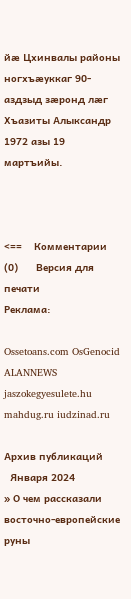йæ Цхинвалы районы ногхъæуккаг 90-аздзыд зæронд лæг Хъазиты Алыксандр 1972 азы 19 мартъийы.



<==    Комментарии (0)      Версия для печати
Реклама:

Ossetoans.com OsGenocid ALANNEWS jaszokegyesulete.hu mahdug.ru iudzinad.ru

Архив публикаций
  Января 2024
» О чем рассказали восточно-европейские руны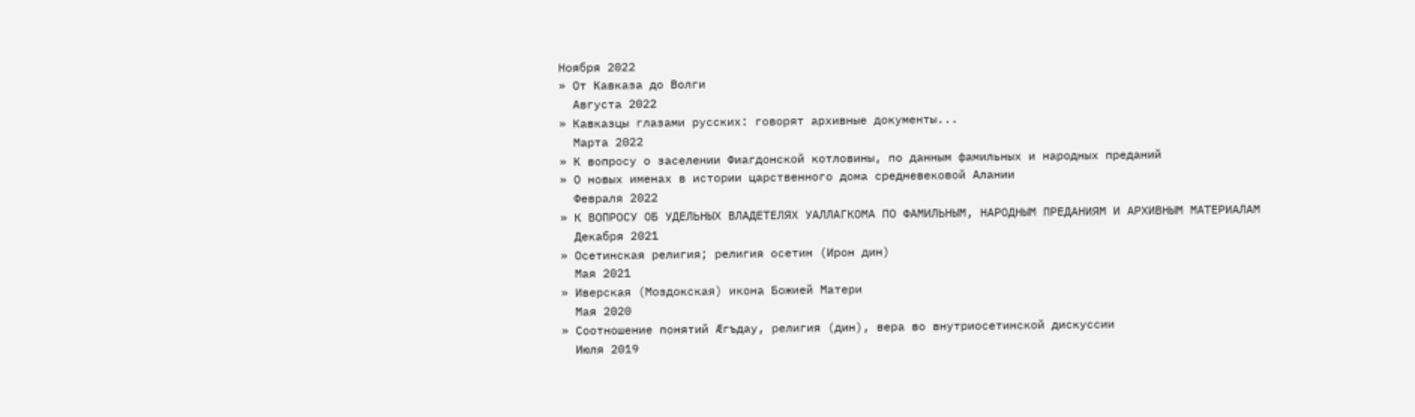Ноября 2022
» От Кавказа до Волги
  Августа 2022
» Кавказцы глазами русских: говорят архивные документы...
  Марта 2022
» К вопросу о заселении Фиагдонской котловины, по данным фамильных и народных преданий
» О новых именах в истории царственного дома средневековой Алании
  Февраля 2022
» К ВОПРОСУ ОБ УДЕЛЬНЫХ ВЛАДЕТЕЛЯХ УАЛЛАГКОМА ПО ФАМИЛЬНЫМ, НАРОДНЫМ ПРЕДАНИЯМ И АРХИВНЫМ МАТЕРИАЛАМ
  Декабря 2021
» Осетинская религия; религия осетин (Ирон дин)
  Мая 2021
» Иверская (Моздокская) икона Божией Матери
  Мая 2020
» Соотношение понятий Æгъдау, религия (дин), вера во внутриосетинской дискуссии
  Июля 2019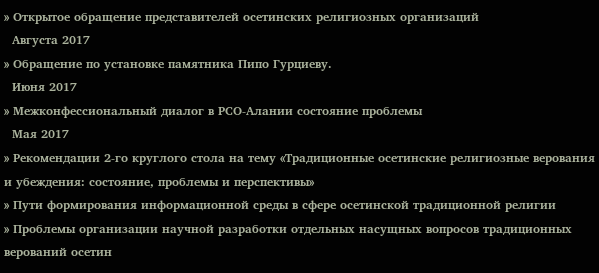» Открытое обращение представителей осетинских религиозных организаций
  Августа 2017
» Обращение по установке памятника Пипо Гурциеву.
  Июня 2017
» Межконфессиональный диалог в РСО-Алании состояние проблемы
  Мая 2017
» Рекомендации 2-го круглого стола на тему «Традиционные осетинские религиозные верования и убеждения: состояние, проблемы и перспективы»
» Пути формирования информационной среды в сфере осетинской традиционной религии
» Проблемы организации научной разработки отдельных насущных вопросов традиционных верований осетин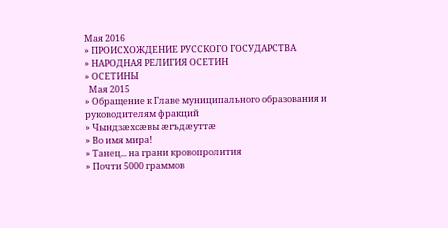Мая 2016
» ПРОИСХОЖДЕНИЕ РУССКОГО ГОСУДАРСТВА
» НАРОДНАЯ РЕЛИГИЯ ОСЕТИН
» ОСЕТИНЫ
  Мая 2015
» Обращение к Главе муниципального образования и руководителям фракций
» Чындзӕхсӕвы ӕгъдӕуттӕ
» Во имя мира!
» Танец... на грани кровопролития
» Почти 5000 граммов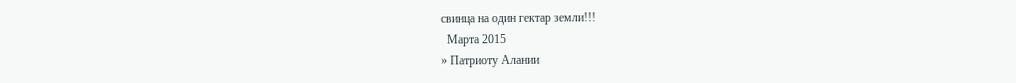свинца на один гектар земли!!!
  Марта 2015
» Патриоту Алании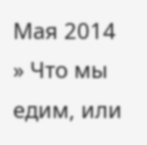Мая 2014
» Что мы едим, или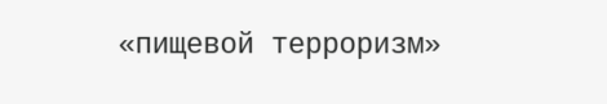«пищевой терроризм»